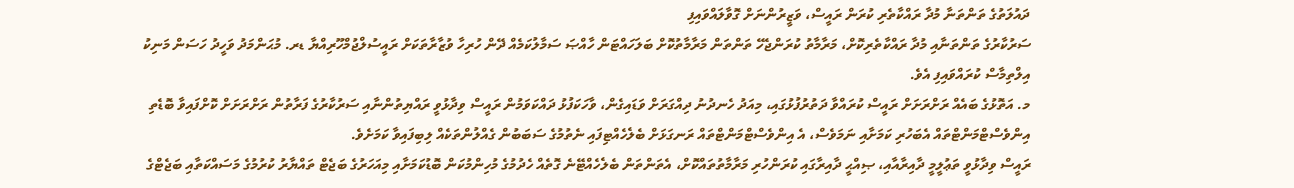ދައުލަތުގެ ތަންތަނާ މުދާ ރައްކާތެރި ކުރަން ރައީސް، ވަޒީރުންނަށް ގޮވާލައްވައިފި
ސަރުކާރުގެ ތަންތަނާއި މުދާ ރައްކާތެރިކޮށް، މަރާމާތު ކުރަންޖެހޭ ތަންތަން މަރާމާތުކޮށް ބަލަހައްޓަން ހާއްޞަ ސަމާލުކަމެއް ދޭން ހުރިހާ ވުޒާރާތަކަށް ރައީސުލްޖުމްހޫރިއްޔާ ޑރ. މުޙަންމަދު ވަހީދު ހަސަން މަނިކު އިލްތިމާސް ކުރައްވައިފި އެވެ.
މ. އަތޮޅުގެ ބައެއް ރަށްރަށަށް ރައީސް ކުރައްވާ ދަތުރުފުޅުގައި، މިއަދު ހެނދުނު ދިއްގަރަށް ވަޑައިގެން، ވާހަކަފުޅު ދައްކަވަމުން ރައީސް ވިދާޅުވީ ރައްޔިތުންނާއި ސަރުކާރުގެ ފަރާތުން ރަށްރަށަށް ކޮށްފައިވާ ބޮޑެތި އިންވެސްޓްމަންޓްތައް އެބަހުރި ކަމަށާއި ނަމަވެސް، އެ އިންވެސްޓްމަންޓްތައް ރަނގަޅަށް ބެލެހެއްޓިފައި ނެތުމުގެ ސަބަބުން ގެއްލުންތަކެއް ލިބިފައިވާ ކަމަށެވެ.
ރައީސް ވިދާޅުވީ ތަޢުލީމީ ދާއިރާއާއި، ޞިއްޙީ ދާއިރާގައި ކުރަންހުރި މަރާމާތުތައްކޮށް، އެތަންތަން ބެލެހެއްޓޭނެ ގޮތެއް ހެދުމުގެ މުހިންމުކަން ބޮޑުކަމަށާއި މިއަހަރުގެ ބަޖެޓް ތައްޔާރު ކުރުމުގެ މަސައްކަތާއި ބަޖެޓްގެ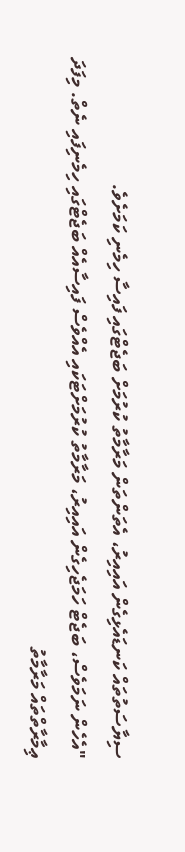ސިޔާސަތުތައް ކަނޑައެޅިގެން އައިއިރު، އެތަންތަން މަރާމާތު ކުރުމަށް ބަޖެޓްގައި ފައިސާ ހިމެނި ކަމަށެވެ.
"އެހެން ނަމަވެސް، ބަޖެޓް ހަމަޖެހިގެން އައިއިރު، މަރާމާތު ކުރުމަށްޓަކައި އެއްވެސް ފައިސާއެއް ބަޖެޓްގައި ހިމެނިފައި ނެތް. މިފަދަ ޢިމާރާތްތައް މަރާމާތު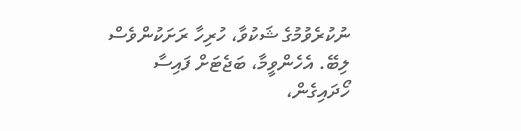ނުކުރެވުމުގެ ޝަކުވާ، ހުރިހާ ރަށަކުންވެސް ލިބޭ. އެހެންވީމާ، ބަޖެޓަށް ފައިސާ ހޯދައިގެން،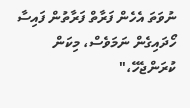ނުވަތަ އެހެން ފަރާތް ފަރާތުން ފައިސާ ހޯދައިގެން ނަމަވެސް، މިކަން ކުރަންޖެހޭ،"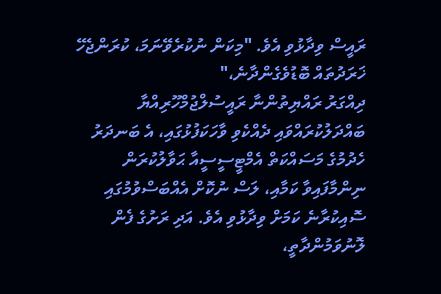ރައީސް ވިދާޅުވި އެވެ. "މިކަން ނުކުރެވޭނަމަ، ކުރަންޖެހޭ ޚަރަދުތައް ބޮޑުވެގެންދާނެ،"
ދިއްގަރު ރައްޔިތުންނާ ރައީސުލްޖުމްހޫރިއްޔާ ބައްދަލުކުރައްވައި ދެއްކެވި ވާހަކަފުޅުގައި، އެ ބަނދަރު ހެދުމުގެ މަސައްކަތް އެމްޓީސީސީއާ ޙަވާލުކުރަން ނިންމާފައިވާ ކަމާއި، ލަސް ނުކޮށް އެއްބަސްވުމުގައި ސޮއިކުރާނެ ކަމަށް ވިދާޅުވި އެވެ. އަދި ރަށުގެ ފެން ލޮނުވަމުންދާތީ،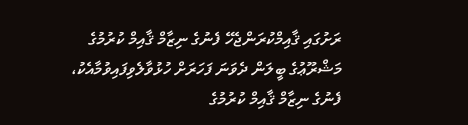ރަށުގައި ޤާއިމްކުރަންޖެހޭ ފެނުގެ ނިޒާމް ޤާއިމް ކުރުމުގެ މަޝްރޫޢުގެ ބީލަން ދެވަނަ ފަހަރަށް ހުޅުވާލެވިފައިވުމާއެކު، ފެނުގެ ނިޒާމް ޤާއިމް ކުރުމުގެ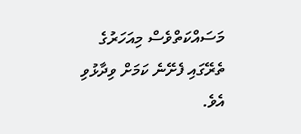މަސައްކަތްވެސް މިއަހަރުގެ ތެރޭގައި ފެށޭނެ ކަމަށް ވިދާޅުވި އެވެ.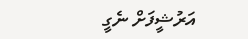އަރުޝީފަށް ނެގީ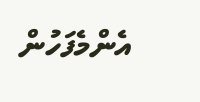އެންމެފަހުން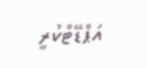އަޕްޑޭޓްކުރީ